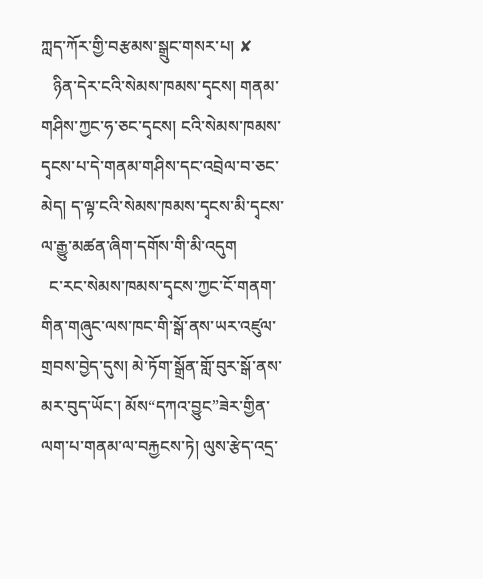ཀླད་ཀོར་གྱི་བརྩམས་སྒྲུང་གསར་པ། ✘
   ཉིན་དེར་ངའི་སེམས་ཁམས་དྭངས། གནམ་གཤིས་ཀྱང་ཧ་ཅང་དྭངས། ངའི་སེམས་ཁམས་དྭངས་པ་དེ་གནམ་གཤིས་དང་འབྲེལ་བ་ཅང་མེད། ད་ལྟ་ངའི་སེམས་ཁམས་དྭངས་མི་དྭངས་ལ་རྒྱུ་མཚན་ཞིག་དགོས་གི་མི་འདུག
  ང་རང་སེམས་ཁམས་དྭངས་ཀྱང་ངོ་གནག་གིན་གཞུང་ལས་ཁང་གི་སྒོ་ནས་ཡར་འཛུལ་གྲབས་བྱེད་དུས། མེ་ཏོག་སྒྲོན་གློ་བུར་སྒོ་ནས་མར་བུད་ཡོང་། མོས“དཀའ་བྱུང”ཟེར་གྱིན་ལག་པ་གནམ་ལ་བརྐྱངས་ཏེ། ལུས་རྩེད་འདྲ་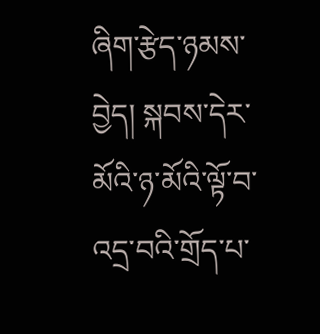ཞིག་རྩེད་ཉམས་བྱེད། སྐབས་དེར་མོའི་ཉ་མོའི་ལྟོ་བ་འདྲ་བའི་གྲོད་པ་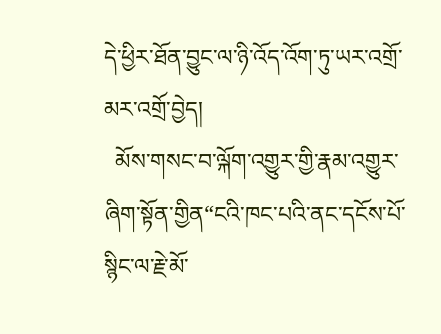དེ་ཕྱིར་ཐོན་བྱུང་ལ་ཉི་འོད་འོག་ཏུ་ཡར་འགྲོ་མར་འགྲོ་བྱེད།
  མོས་གསང་བ་ལྐོག་འགྱུར་གྱི་རྣམ་འགྱུར་ཞིག་སྟོན་གྱིན“ངའི་ཁང་པའི་ནང་དངོས་པོ་སྙིང་ལ་རྗེ་མོ་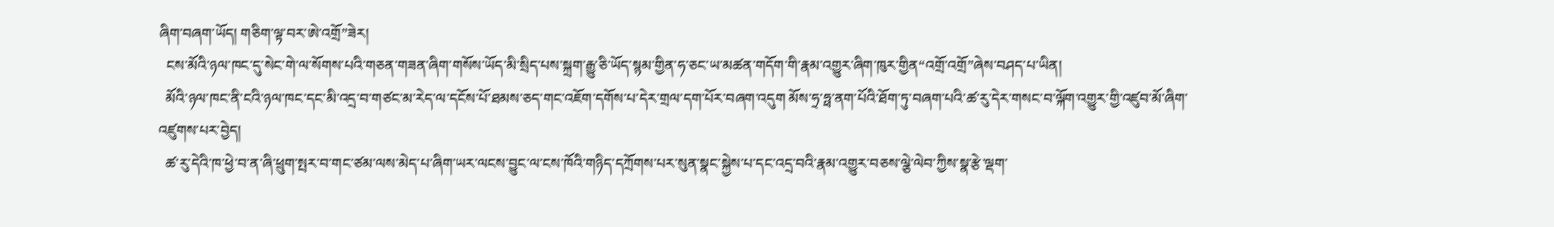ཞིག་བཞག་ཡོད། གཅིག་ལྟ་བར་ཨེ་འགྲོ”ཟེར།
  ངས་མོའི་ཉལ་ཁང་དུ་སེང་གེ་ལ་སོགས་པའི་གཅན་གཟན་ཞིག་གསོས་ཡོད་མི་སྲིད་པས་སྐྲག་རྒྱུ་ཅི་ཡོད་སྙམ་གྱིན་ཧ་ཅང་ཡ་མཚན་གདོག་གི་རྣམ་འགྱུར་ཞིག་ཁུར་གྱིན“འགྲོ་འགྲོ”ཞེས་བཤད་པ་ཡིན།
  མོའི་ཉལ་ཁང་ནི་ངའི་ཉལ་ཁང་དང་མི་འདྲ་བ་གཙང་མ་རེད་ལ་དངོས་པོ་ཐམས་ཅད་གང་འཇོག་དགོས་པ་དེར་གྲལ་དག་པོར་བཞག་འདུག མོས་ཧྲ་ཧྥ་ནག་པོའི་ཐོག་ཏུ་བཞག་པའི་ཚ་རུ་དེར་གསང་བ་ལྐོག་འགྱུར་གྱི་འཛུབ་མོ་ཞིག་འཛུགས་པར་བྱེད།
  ཚ་རུ་དེའི་ཁ་ཕྱེ་བ་ན་ཞི་ཕྲུག་སྤར་བ་གང་ཙམ་ལས་མེད་པ་ཞིག་ཡར་ལངས་བྱུང་ལ་ངས་ཁོའི་གཉིད་དཀྲོགས་པར་སུན་སྣང་སྐྱེས་པ་དང་འདྲ་བའི་རྣམ་འགྱུར་བཅས་ལྕེ་ལེབ་ཀྱིས་སྣ་རྩེ་ལྡག་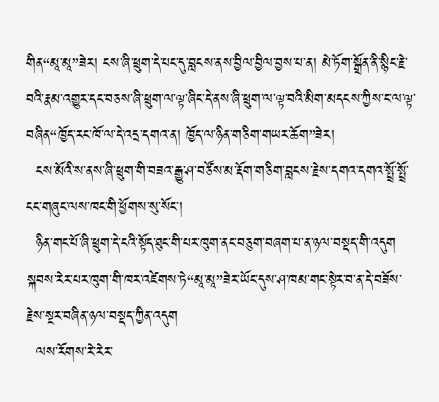གིན“མཱ་མཱ”ཟེར། ངས་ཞི་ཕྲུག་དེ་པང་དུ་བླངས་ནས་བྱིལ་བྱིལ་བྱས་པ་ན། མེ་ཏོག་སྒྲོན་ནི་སྙིང་རྗེ་བའི་རྣམ་འགྱུར་དང་བཅས་ཞི་ཕྲུག་ལ་ལྟ་ཞིང་དེ་ནས་ཞི་ཕྲུག་ལ་ལྟ་བའི་མིག་མདངས་ཀྱིས་ང་ལ་ལྟ་བཞིན“ཁྱོད་རང་ཁོ་ལ་དེ་འདྲ་དགའ་ན། ཁྱོད་ལ་ཉིན་གཅིག་གཡར་ཆོག”ཟེར།
  ངས་མོའི་ས་ནས་ཞི་ཕྲུག་གི་བཟའ་རྒྱུ་ཤ་བཙོས་མ་རྡོག་གཅིག་བླངས་རྗེས་དགའ་དགའ་སྤྲོ་སྤྲོ་ངང་གཞུང་ལས་ཁང་གི་ཕྱོགས་སུ་སོང་།
  ཉིན་གང་པོ་ཞི་ཕྲུག་དེ་ངའི་སྟོད་ཐུང་གི་པར་ཁུག་ནང་བཅུག་བཞག་པ་ན་ཉལ་བསྡད་གི་འདུག སྐབས་རེར་པར་ཁུག་གི་ཁར་འཛེགས་ཏེ“མཱ་མཱ”ཟེར་ཡོང་དུས་ཤ་ཁམ་གང་སྟེར་བ་ན་དེ་བཟོས་རྗེས་སྔར་བཞིན་ཉལ་བསྡད་ཀྱིན་འདུག
  ལས་རོགས་རེ་རེར་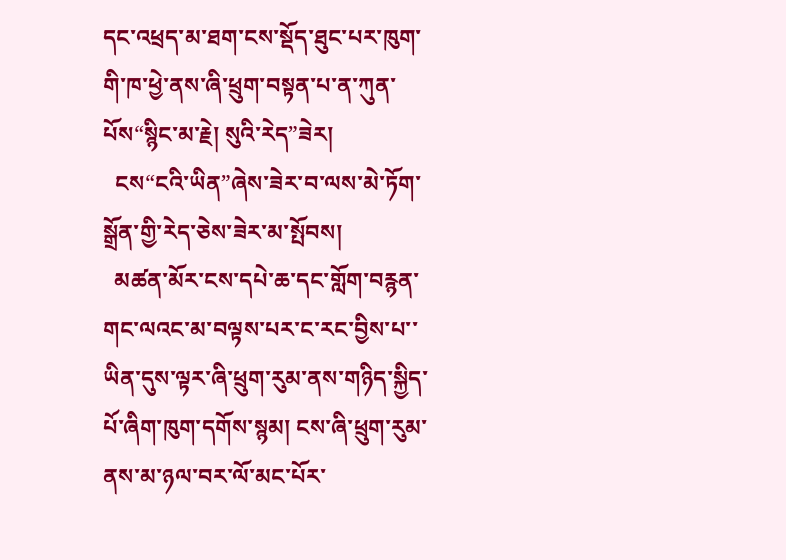དང་འཕྲད་མ་ཐག་ངས་སྡོད་ཐུང་པར་ཁུག་གི་ཁ་ཕྱེ་ནས་ཞི་ཕྲུག་བསྟན་པ་ན་ཀུན་པོས“སྙིང་མ་རྗེ། སུའི་རེད”ཟེར།
  ངས“ངའི་ཡིན”ཞེས་ཟེར་བ་ལས་མེ་ཏོག་སྒྲོན་གྱི་རེད་ཅེས་ཟེར་མ་སྤོབས།
  མཚན་མོར་ངས་དཔེ་ཆ་དང་གློག་བརྙན་གང་ལའང་མ་བལྟས་པར་ང་རང་བྱིས་པ་་ཡིན་དུས་ལྟར་ཞི་ཕྲུག་རུམ་ནས་གཉིད་སྐྱིད་པོ་ཞིག་ཁུག་དགོས་སྙམ། ངས་ཞི་ཕྲུག་རུམ་ནས་མ་ཉལ་བར་ལོ་མང་པོར་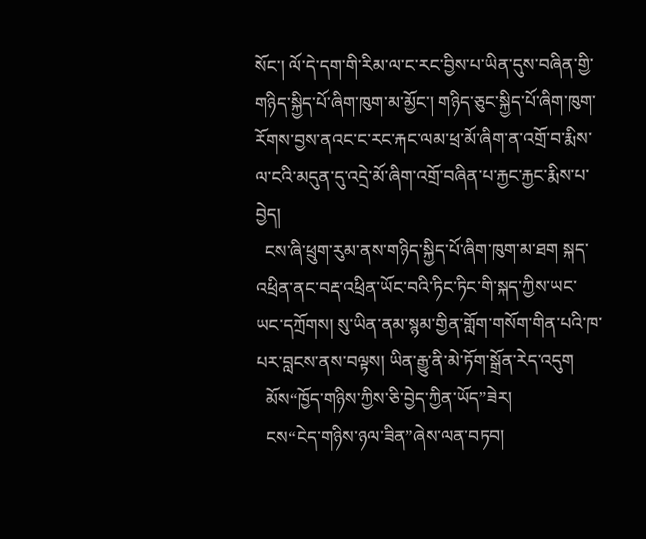སོང་། ལོ་དེ་དག་གི་རིམ་ལ་ང་རང་བྱིས་པ་ཡིན་དུས་བཞིན་གྱི་གཉིད་སྐྱིད་པོ་ཞིག་ཁུག་མ་མྱོང་། གཉིད་ཅུང་སྐྱིད་པོ་ཞིག་ཁུག་རོགས་བྱས་ནའང་ང་རང་རྐང་ལམ་ཕྲ་མོ་ཞིག་ན་འགྲོ་བ་རྨིས་ལ་ངའི་མདུན་དུ་འདྲེ་མོ་ཞིག་འགྲོ་བཞིན་པ་རྐྱང་རྐྱང་རྨིས་པ་བྱེད།
  ངས་ཞི་ཕྲུག་རུམ་ནས་གཉིད་སྐྱིད་པོ་ཞིག་ཁུག་མ་ཐག སྐད་འཕྲིན་ནང་བརྡ་འཕྲིན་ཡོང་བའི་ཏིང་ཏིང་གི་སྐད་ཀྱིས་ཡང་ཡང་དཀྲོགས། སུ་ཡིན་ནམ་སྙམ་གྱིན་གློག་གསོག་གིན་པའི་ཁ་པར་བླངས་ནས་བལྟས། ཡིན་རྒྱུ་ནི་མེ་ཏོག་སྒྲོན་རེད་འདུག
  མོས“ཁྱོད་གཉིས་ཀྱིས་ཅི་བྱེད་ཀྱིན་ཡོད”ཟེར།
  ངས“ངེད་གཉིས་ཉལ་ཟིན”ཞེས་ལན་བཏབ།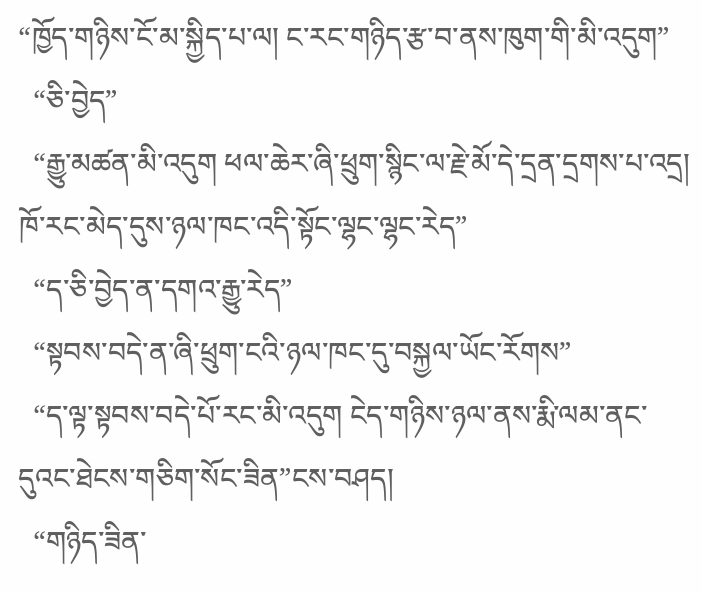“ཁྱོད་གཉིས་ངོ་མ་སྐྱིད་པ་ལ། ང་རང་གཉིད་རྩ་བ་ནས་ཁུག་གི་མི་འདུག”
  “ཅི་བྱེད”
  “རྒྱུ་མཚན་མི་འདུག ཕལ་ཆེར་ཞི་ཕྲུག་སྙིང་ལ་རྗེ་མོ་དེ་དྲན་དྲགས་པ་འདྲ། ཁོ་རང་མེད་དུས་ཉལ་ཁང་འདི་སྟོང་ལྷང་ལྷང་རེད”
  “ད་ཅི་བྱེད་ན་དགའ་རྒྱུ་རེད”
  “སྟབས་བདེ་ན་ཞི་ཕྲུག་ངའི་ཉལ་ཁང་དུ་བསྐྱལ་ཡོང་རོགས”
  “ད་ལྟ་སྟབས་བདེ་པོ་རང་མི་འདུག ངེད་གཉིས་ཉལ་ནས་རྨི་ལམ་ནང་དུའང་ཐེངས་གཅིག་སོང་ཟིན”ངས་བཤད།
  “གཉིད་ཟིན་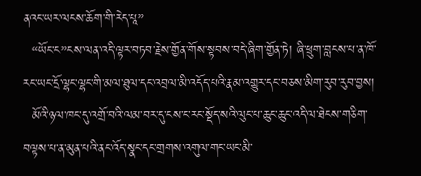ནའང་ཡར་ལངས་ཆོག་གི་རེད་པཱ”
  “ཡོང་ང”ངས་ལན་འདི་ལྟར་བཏབ་རྗེས་གྱོན་གོས་སྟབས་བདེ་ཞིག་གྱོན་ཏེ། ཞི་ཕྲུག་བླངས་པ་ན་ཁོ་རང་ཡང་དྲོ་ལྷང་ལྷང་གི་མལ་ཐུལ་དང་འབྲལ་མི་འདོད་པའི་རྣམ་འགྱུར་དང་བཅས་མིག་རུབ་རུབ་བྱས།
  མོའི་ཉལ་ཁང་དུ་འགྲོ་བའི་ལམ་བར་དུ་ངས་ང་རང་སྡོད་སའི་ལུང་པ་ཆུང་ཆུང་འདི་ལ་ཐེངས་གཅིག་བལྟས་པ་ན་མུན་པའི་ནང་འོད་སྣང་དང་གྲགས་འགུལ་གང་ཡང་མི་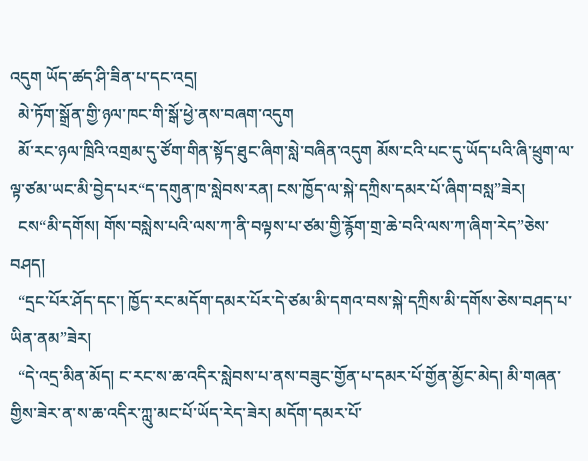འདུག ཡོད་ཚད་ཤི་ཟིན་པ་དང་འདྲ།
  མེ་ཏོག་སྒྲོན་གྱི་ཉལ་ཁང་གི་སྒོ་ཕྱེ་ནས་བཞག་འདུག
  མོ་རང་ཉལ་ཁྲིའི་འགྲམ་དུ་ཙོག་གིན་སྟོད་ཐུང་ཞིག་སླེ་བཞིན་འདུག མོས་ངའི་པང་དུ་ཡོད་པའི་ཞི་ཕྲུག་ལ་ལྟ་ཙམ་ཡང་མི་བྱེད་པར“ད་དགུན་ཁ་སླེབས་རན། ངས་ཁྱོད་ལ་སྐེ་དཀྲིས་དམར་པོ་ཞིག་བསླ”ཟེར།
  ངས“མི་དགོས། གོས་བསླེས་པའི་ལས་ཀ་ནི་བལྟས་པ་ཙམ་གྱི་རྙོག་གྲ་ཆེ་བའི་ལས་ཀ་ཞིག་རེད”ཅེས་བཤད།
  “དྲང་པོར་ཤོད་དང་། ཁྱོད་རང་མདོག་དམར་པོར་དེ་ཙམ་མི་དགའ་བས་སྐེ་དཀྲིས་མི་དགོས་ཅེས་བཤད་པ་ཡིན་ནམ”ཟེར།
  “དེ་འདྲ་མིན་མོད། ང་རང་ས་ཆ་འདིར་སླེབས་པ་ནས་བཟུང་གྱོན་པ་དམར་པོ་གྱོན་མྱོང་མེད། མི་གཞན་གྱིས་ཟེར་ན་ས་ཆ་འདིར་ཀླུ་མང་པོ་ཡོད་རེད་ཟེར། མདོག་དམར་པོ་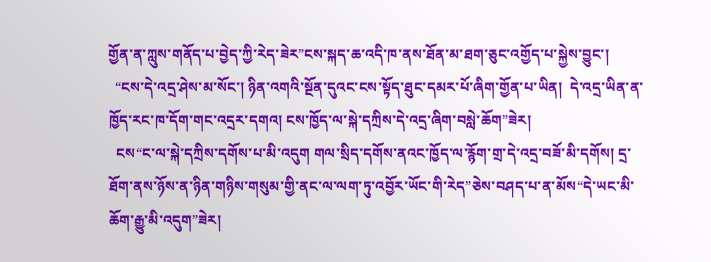གྱོན་ན་ཀླུས་གནོད་པ་བྱེད་ཀྱི་རེད་ཟེར”ངས་སྐད་ཆ་འདི་ཁ་ནས་ཐོན་མ་ཐག་ཅུང་འགྱོད་པ་སྐྱེས་བྱུང་།
  “ངས་དེ་འདྲ་ཤེས་མ་སོང་། ཉིན་འགའི་སྔོན་དུའང་ངས་སྟོད་ཐུང་དམར་པོ་ཞིག་གྱོན་པ་ཡིན།  དེ་འདྲ་ཡིན་ན་ཁྱོད་རང་ཁ་དོག་གང་འདྲར་དགའ། ངས་ཁྱོད་ལ་སྐེ་དཀྲིས་དེ་འདྲ་ཞིག་བསླེ་ཆོག”ཟེར།
  ངས“ང་ལ་སྐེ་དཀྲིས་དགོས་པ་མི་འདུག གལ་སྲིད་དགོས་ནའང་ཁྱོད་ལ་རྙོག་གྲ་དེ་འདྲ་བཟོ་མི་དགོས། དྲ་ཐོག་ནས་ཉོས་ན་ཉིན་གཉིས་གསུམ་གྱི་ནང་ལ་ལག་ཏུ་འབྱོར་ཡོང་གི་རེད”ཅེས་བཤད་པ་ན་མོས“དེ་ཡང་མི་ཆོག་རྒྱུ་མི་འདུག”ཟེར།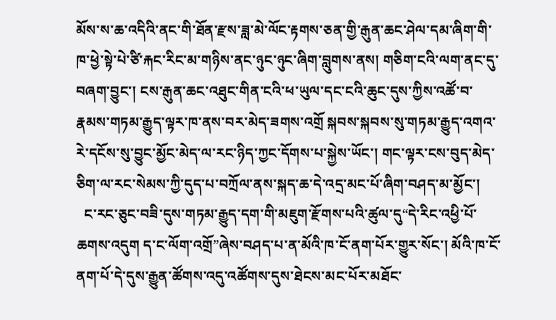མོས་ས་ཆ་འདིའི་ནང་གི་ཐོན་རྫས་ཟླ་མེ་ལོང་རྟགས་ཅན་གྱི་རྒུན་ཆང་ཤེལ་དམ་ཞིག་གི་ཁ་ཕྱེ་སྟེ་པེ་ཙི་རྐང་རིང་མ་གཉིས་ནང་ཉུང་ཉུང་ཞིག་བླུགས་ནས། གཅིག་ངའི་ལག་ནང་དུ་བཞག་བྱུང་། ངས་རྒུན་ཆང་འཐུང་གིན་ངའི་ཕ་ཡུལ་དང་ངའི་ཆུང་དུས་ཀྱིས་འཚོ་བ་རྣམས་གཏམ་རྒྱུད་ལྟར་ཁ་ནས་བར་མེད་ཟགས་འགྲོ སྐབས་སྐབས་སུ་གཏམ་རྒྱུད་འགའ་རེ་དངོས་སུ་བྱུང་མྱོང་མེད་ལ་རང་ཉིད་ཀྱང་དོགས་པ་སྐྱེས་ཡོང་། གང་ལྟར་ངས་བུད་མེད་ཅིག་ལ་རང་སེམས་ཀྱི་དུད་པ་བཀྲོལ་ནས་སྐད་ཆ་དེ་འདྲ་མང་པོ་ཞིག་བཤད་མ་མྱོང་།
  ང་རང་ཅུང་བཟི་དུས་གཏམ་རྒྱུད་དག་གི་མཇུག་རྫོགས་པའི་ཚུལ་དུ“དེ་རིང་འཕྱི་པོ་ཆགས་འདུག ད་ང་ལོག་འགྲོ”ཞེས་བཤད་པ་ན་མོའི་ཁ་ངོ་ནག་པོར་གྱུར་སོང་། མོའི་ཁ་ངོ་ནག་པོ་དེ་དུས་རྒྱུན་ཚོགས་འདུ་འཚོགས་དུས་ཐེངས་མང་པོར་མཐོང་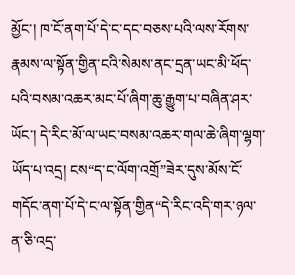མྱོང་། ཁ་ངོ་ནག་པོ་དེ་ང་དང་བཅས་པའི་ལས་རོགས་རྣམས་ལ་སྟོན་གྱིན་ངའི་སེམས་ནང་དྲན་ཡང་མི་ཕོད་པའི་བསམ་འཆར་མང་པོ་ཞིག་ཆུ་རྒྱུག་པ་བཞིན་ཤར་ཡོང་། དེ་རིང་མོ་ལ་ཡང་བསམ་འཆར་གལ་ཆེ་ཞིག་ལྷག་ཡོད་པ་འདྲ། ངས“ད་ང་ལོག་འགྲོ”ཟེར་དུས་མོས་ངོ་གདོང་ནག་པོ་དེ་ང་ལ་སྟོན་གྱིན“དེ་རིང་འདི་གར་ཉལ་ན་ཅི་འདྲ་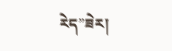རེད”ཟེར།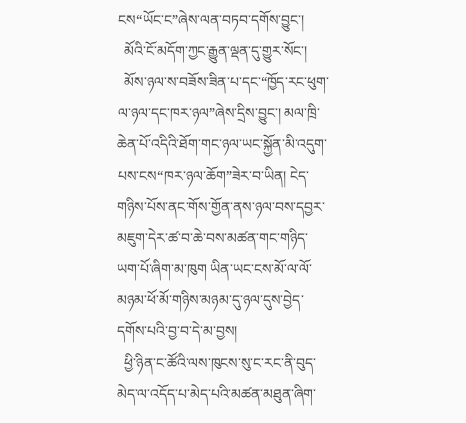ངས“ཡོང་ང”ཞེས་ལན་བཏབ་དགོས་བྱུང་།
  མོའི་ངོ་མདོག་ཀྱང་རྒྱུན་ལྡན་དུ་གྱུར་སོང་།
  མོས་ཉལ་ས་བཟོས་ཟིན་པ་དང་“ཁྱོད་རང་ཕུག་ལ་ཉལ་དང་ཁར་ཉལ”ཞེས་དྲིས་བྱུང་། མལ་ཁྲི་ཆེན་པོ་འདིའི་ཐོག་གང་ཉལ་ཡང་སྐྱོན་མི་འདུག་པས་ངས“ཁར་ཉལ་ཆོག”ཟེར་བ་ཡིན། ངེད་གཉིས་པོས་ནང་གོས་གྱོན་ནས་ཉལ་བས་དབྱར་མཇུག་དེར་ཚ་བ་ཆེ་བས་མཚན་གང་གཉིད་ཡག་པོ་ཞིག་མ་ཁུག ཡིན་ཡང་ངས་མོ་ལ་ལོ་མཉམ་ཕོ་མོ་གཉིས་མཉམ་དུ་ཉལ་དུས་བྱེད་དགོས་པའི་བྱ་བ་དེ་མ་བྱས།
  ཕྱི་ཉིན་ང་ཚོའི་ལས་ཁུངས་སུ་ང་རང་ནི་བུད་མེད་ལ་འདོད་པ་མེད་པའི་མཚན་མཐུན་ཞིག་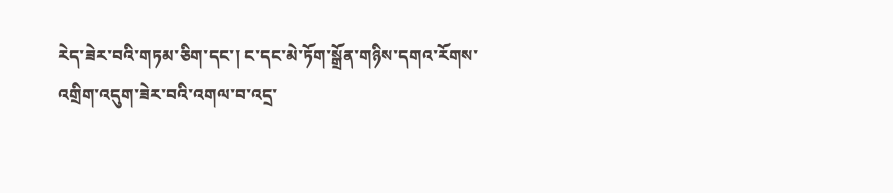རེད་ཟེར་བའི་གཏམ་ཅིག་དང་། ང་དང་མེ་ཏོག་སྒྲོན་གཉིས་དགའ་རོགས་འགྲིག་འདུག་ཟེར་བའི་འགལ་བ་འདྲ་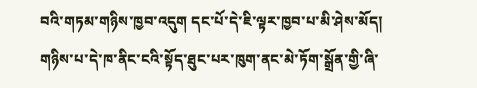བའི་གཏམ་གཉིས་ཁྱབ་འདུག དང་པོ་དེ་ཇི་ལྟར་ཁྱབ་པ་མི་ཤེས་མོད། གཉིས་པ་དེ་ཁ་ནིང་ངའི་སྟོད་ཐུང་པར་ཁུག་ནང་མེ་ཏོག་སྒྲོན་གྱི་ཞི་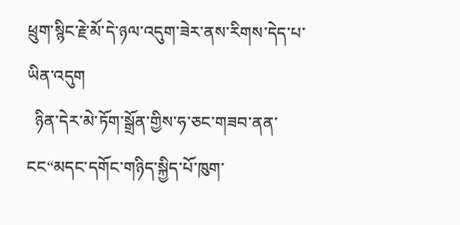ཕྲུག་སྙིང་རྗེ་མོ་དེ་ཉལ་འདུག་ཟེར་ནས་རིགས་དེད་པ་ཡིན་འདུག
  ཉིན་དེར་མེ་ཏོག་སྒྲོན་གྱིས་ཧ་ཅང་གཟབ་ནན་ངང“མདང་དགོང་གཉིད་སྐྱིད་པོ་ཁུག་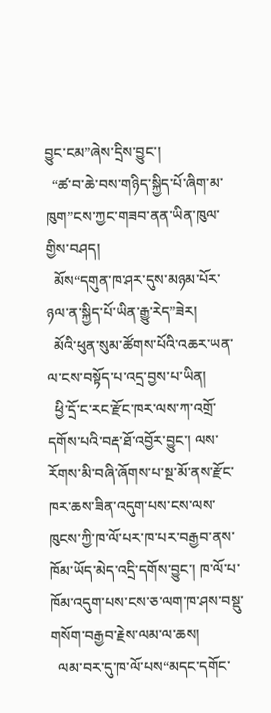བྱུང་ངམ”ཞེས་དྲིས་བྱུང་།
  “ཚ་བ་ཆེ་བས་གཉིད་སྐྱིད་པོ་ཞིག་མ་ཁུག”ངས་ཀྱང་གཟབ་ནན་ཡིན་ཁུལ་གྱིས་བཤད།
  མོས“དགུན་ཁ་ཤར་དུས་མཉམ་པོར་ཉལ་ན་སྐྱིད་པོ་ཡིན་རྒྱུ་རེད”ཟེར།
  མོའི་ཕུན་སུམ་ཚོགས་པོའི་འཆར་ཡན་ལ་ངས་བསྟོད་པ་འདྲ་བྱས་པ་ཡིན།
  ཕྱི་དྲོ་ང་རང་རྫོང་ཁར་ལས་ཀ་འགྲོ་དགོས་པའི་བརྡ་ཐོ་འབྱོར་བྱུང་། ལས་རོགས་མི་བཞི་ཞོགས་པ་སྔ་མོ་ནས་རྫོང་ཁར་ཆས་ཟིན་འདུག་པས་ངས་ལས་ཁུངས་ཀྱི་ཁ་ལོ་པར་ཁ་པར་བརྒྱབ་ནས་ཁོམ་ཡོད་མེད་འདྲི་དགོས་བྱུང་། ཁ་ལོ་པ་ཁོམ་འདུག་པས་ངས་ཅ་ལག་ཁ་ཤས་བསྡུ་གསོག་བརྒྱབ་རྗེས་ལམ་ལ་ཆས།
  ལམ་བར་དུ་ཁ་ལོ་པས“མདང་དགོང་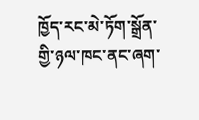ཁྱོད་རང་མེ་ཏོག་སྒྲོན་གྱི་ཉལ་ཁང་ནང་ཞག་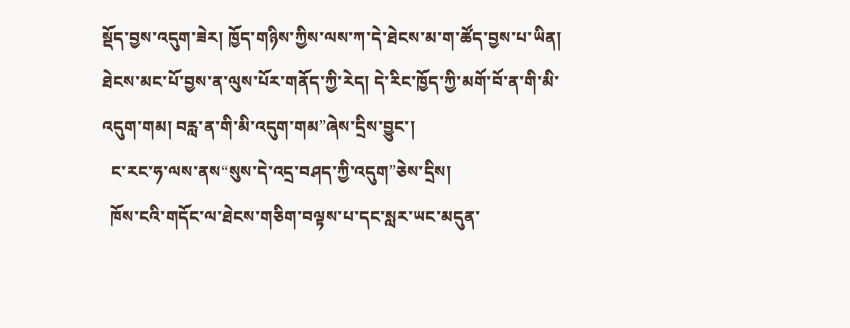སྡོད་བྱས་འདུག་ཟེར། ཁྱོད་གཉིས་ཀྱིས་ལས་ཀ་དེ་ཐེངས་མ་ག་ཚོད་བྱས་པ་ཡིན། ཐེངས་མང་པོ་བྱས་ན་ལུས་པོར་གནོད་ཀྱི་རེད། དེ་རིང་ཁྱོད་ཀྱི་མགོ་བོ་ན་གི་མི་འདུག་གམ། བརླ་ན་གི་མི་འདུག་གམ”ཞེས་དྲིས་བྱུང་།
  ང་རང་ཧ་ལས་ནས“སུས་དེ་འདྲ་བཤད་ཀྱི་འདུག”ཅེས་དྲིས།
  ཁོས་ངའི་གདོང་ལ་ཐེངས་གཅིག་བལྟས་པ་དང་སླར་ཡང་མདུན་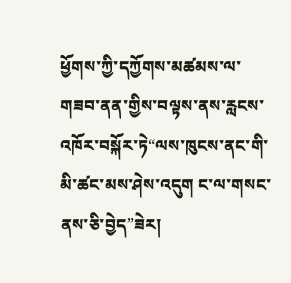ཕྱོགས་ཀྱི་དཀྱོགས་མཚམས་ལ་གཟབ་ནན་གྱིས་བལྟས་ནས་རླངས་འཁོར་བསྐོར་ཏེ“ལས་ཁུངས་ནང་གི་མི་ཚང་མས་ཤེས་འདུག ང་ལ་གསང་ནས་ཅི་བྱེད”ཟེར།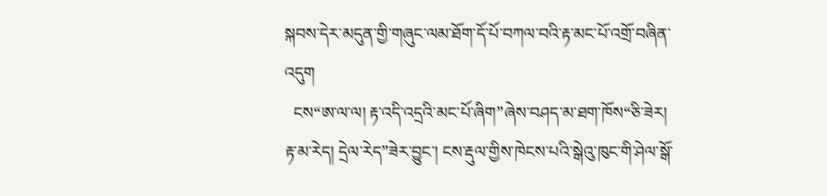སྐབས་དེར་མདུན་གྱི་གཞུང་ལམ་ཐོག་དོ་པོ་བཀལ་བའི་རྟ་མང་པོ་འགྲོ་བཞིན་འདུག
  ངས“ཨ་ལ་ལ། རྟ་འདི་འདྲའི་མང་པོ་ཞིག”ཞེས་བཤད་མ་ཐག་ཁོས“ཅི་ཟེར། རྟ་མ་རེད། དྲེལ་རེད”ཟེར་བྱུང་། ངས་རྡུལ་གྱིས་ཁེངས་པའི་སྒེའུ་ཁུང་གི་ཤེལ་སྒོ་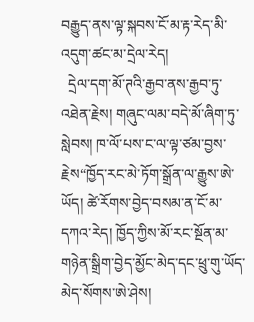བརྒྱུད་ནས་ལྟ་སྐབས་ངོ་མ་རྟ་རེད་མི་འདུག་ཚང་མ་དྲེལ་རེད།
  དྲེལ་དག་མོ་ཊའི་རྒྱབ་ནས་རྒྱབ་ཏུ་འཐེན་རྗེས། གཞུང་ལམ་བདེ་མོ་ཞིག་ཏུ་སླེབས། ཁ་ལོ་པས་ང་ལ་ལྟ་ཙམ་བྱས་རྗེས“ཁྱོད་རང་མེ་ཏོག་སྒྲོན་ལ་རྒྱུས་ཨེ་ཡོད། ཚེ་རོགས་བྱེད་བསམ་ན་ངོ་མ་དཀའ་རེད། ཁྱོད་ཀྱིས་མོ་རང་སྔོན་མ་གཉེན་སྒྲིག་བྱེད་མྱོང་མེད་དང་ཕྲུ་གུ་ཡོད་མེད་སོགས་ཨེ་ཤེས།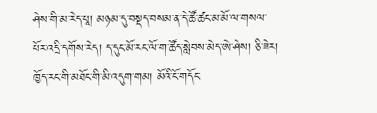ཤེས་གི་མ་རེད་པཱ། མཉམ་དུ་བསྡད་བསམ་ན་དེ་ཚོ་ཚང་མ་མོ་ལ་གསལ་པོར་འདྲི་དགོས་རེད། ད་དུང་མོ་རང་ལོ་ག་ཚོད་སླེབས་མེད་ཨེ་ཤེས། ཅི་ཟེར། ཁྱོད་རང་གི་མཐོང་གི་མི་འདུག་གམ། མོའི་ངོ་གདོང་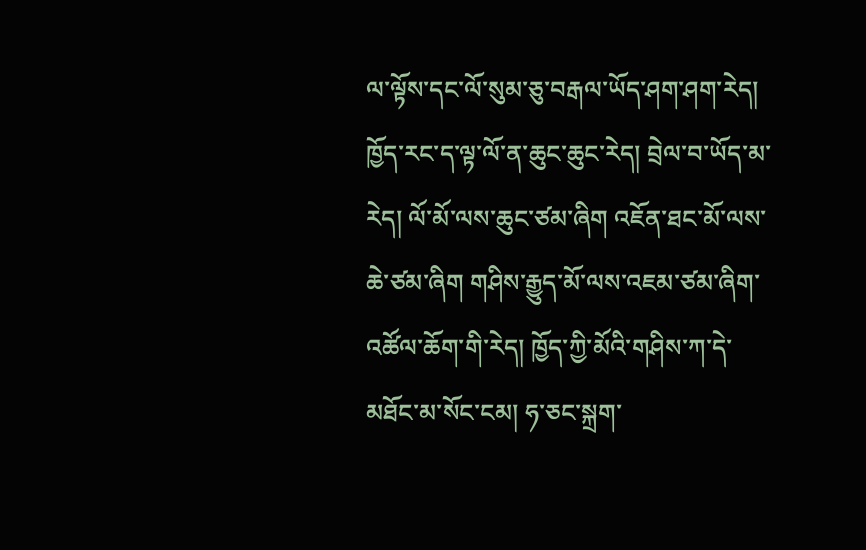ལ་ལྟོས་དང་ལོ་སུམ་ཅུ་བརྒལ་ཡོད་ཤག་ཤག་རེད། ཁྱོད་རང་ད་ལྟ་ལོ་ན་ཆུང་ཆུང་རེད། བྲེལ་བ་ཡོད་མ་རེད། ལོ་མོ་ལས་ཆུང་ཙམ་ཞིག འཇོན་ཐང་མོ་ལས་ཆེ་ཙམ་ཞིག གཤིས་རྒྱུད་མོ་ལས་འཇམ་ཙམ་ཞིག་འཚོལ་ཆོག་གི་རེད། ཁྱོད་ཀྱི་མོའི་གཤིས་ཀ་དེ་མཐོང་མ་སོང་ངམ། ཧ་ཅང་སྐྲག་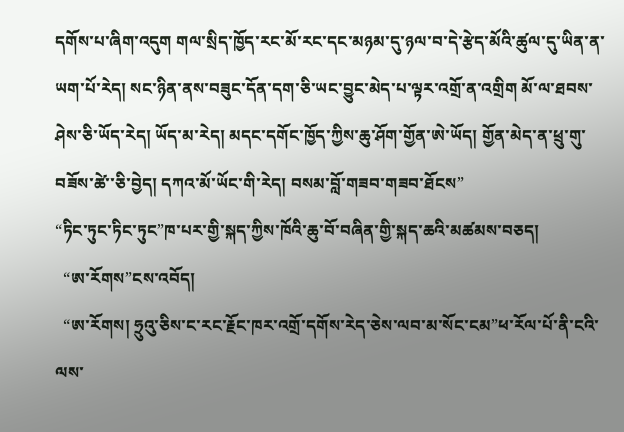དགོས་པ་ཞིག་འདུག གལ་སྲིད་ཁྱོད་རང་མོ་རང་དང་མཉམ་དུ་ཉལ་བ་དེ་རྩེད་མོའི་ཚུལ་དུ་ཡིན་ན་ཡག་པོ་རེད། སང་ཉིན་ནས་བཟུང་དོན་དག་ཅི་ཡང་བྱུང་མེད་པ་ལྟར་འགྲོ་ན་འགྲིག མོ་ལ་ཐབས་ཤེས་ཅི་ཡོད་རེད། ཡོད་མ་རེད། མདང་དགོང་ཁྱོད་ཀྱིས་ཆུ་ཤོག་གྱོན་ཨེ་ཡོད། གྱོན་མེད་ན་ཕྲུ་གུ་བཟོས་ཚེ་་ཅི་བྱེད། དཀའ་མོ་ཡོང་གི་རེད། བསམ་བློ་གཟབ་གཟབ་ཐོངས”
“ཏིང་ཏུང་ཏིང་ཏུང”ཁ་པར་གྱི་སྐད་ཀྱིས་ཁོའི་ཆུ་བོ་བཞིན་གྱི་སྐད་ཆའི་མཚམས་བཅད།
  “ཨ་རོགས”ངས་འབོད།
  “ཨ་རོགས། ཧྲུའུ་ཅིས་ང་རང་རྗོང་ཁར་འགྲོ་དགོས་རེད་ཅེས་ལབ་མ་སོང་ངམ”ཕ་རོལ་པོ་ནི་ངའི་ལས་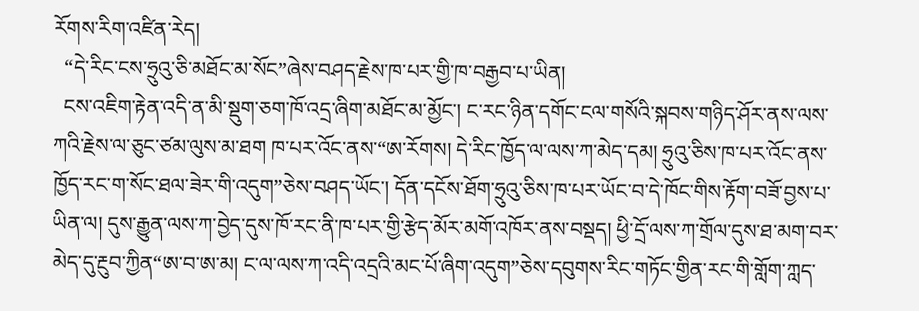རོགས་རིག་འཛིན་རེད།
  “དེ་རིང་ངས་ཧྲུའུ་ཅི་མཐོང་མ་སོང”ཞེས་བཤད་རྗེས་ཁ་པར་གྱི་ཁ་བརྒྱབ་པ་ཡིན།
  ངས་འཇིག་རྟེན་འདི་ན་མི་སྡུག་ཅག་ཁོ་འདྲ་ཞིག་མཐོང་མ་མྱོང་། ང་རང་ཉིན་དགོང་ངལ་གསོའི་སྐབས་གཉིད་ཤོར་ནས་ལས་ཀའི་རྗེས་ལ་ཅུང་ཙམ་ལུས་མ་ཐག ཁ་པར་འོང་ནས་“ཨ་རོགས། དེ་རིང་ཁྱོད་ལ་ལས་ཀ་མེད་དམ། ཧྲུའུ་ཅིས་ཁ་པར་འོང་ནས་ཁྱོད་རང་ག་སོང་ཐལ་ཟེར་གི་འདུག”ཅེས་བཤད་ཡོང་། དོན་དངོས་ཐོག་ཧྲུའུ་ཅིས་ཁ་པར་ཡོང་བ་དེ་ཁོང་གིས་རྟོག་བཟོ་བྱས་པ་ཡིན་ལ། དུས་རྒྱུན་ལས་ཀ་བྱེད་དུས་ཁོ་རང་ནི་ཁ་པར་གྱི་རྩེད་མོར་མགོ་འཁོར་ནས་བསྡད། ཕྱི་དྲོ་ལས་ཀ་གྲོལ་དུས་ཐ་མག་བར་མེད་དུ་རྔུབ་ཀྱིན“ཨ་བ་ཨ་མ། ང་ལ་ལས་ཀ་འདི་འདྲའི་མང་པོ་ཞིག་འདུག”ཅེས་དབུགས་རིང་གཏོང་གྱིན་རང་གི་གློག་ཀླད་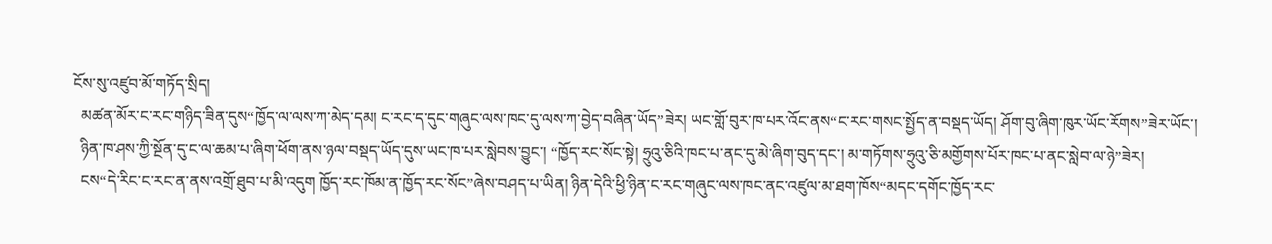ངོས་སུ་འཛུབ་མོ་གཏོད་སྲིད།
  མཚན་མོར་ང་རང་གཉིད་ཟིན་དུས“ཁྱོད་ལ་ལས་ཀ་མེད་དམ། ང་རང་ད་དུང་གཞུང་ལས་ཁང་དུ་ལས་ཀ་བྱེད་བཞིན་ཡོད”ཟེར། ཡང་གློ་བུར་ཁ་པར་འོང་ནས“ང་རང་གསང་སྤྱོད་ན་བསྡད་ཡོད། ཤོག་བུ་ཞིག་ཁུར་ཡོང་རོགས”ཟེར་ཡོང་།
  ཉིན་ཁ་ཤས་ཀྱི་སྔོན་དུ་ང་ལ་ཆམ་པ་ཞིག་ཕོག་ནས་ཉལ་བསྡད་ཡོད་དུས་ཡང་ཁ་པར་སླེབས་བྱུང་། “ཁྱོད་རང་སོང་སྟེ། ཧྲུའུ་ཅིའི་ཁང་པ་ནང་དུ་མེ་ཞིག་བུད་དང་། མ་གཏོགས་ཧྲུའུ་ཅི་མགྱོགས་པོར་ཁང་པ་ནང་སླེབ་ལ་ཉེ”ཟེར།
  ངས“དེ་རིང་ང་རང་ན་ནས་འགྲོ་ཐུབ་པ་མི་འདུག ཁྱོད་རང་ཁོམ་ན་ཁྱོད་རང་སོང”ཞེས་བཤད་པ་ཡིན། ཉིན་དེའི་ཕྱི་ཉིན་ང་རང་གཞུང་ལས་ཁང་ནང་འཛུལ་མ་ཐག་ཁོས“མདང་དགོང་ཁྱོད་རང་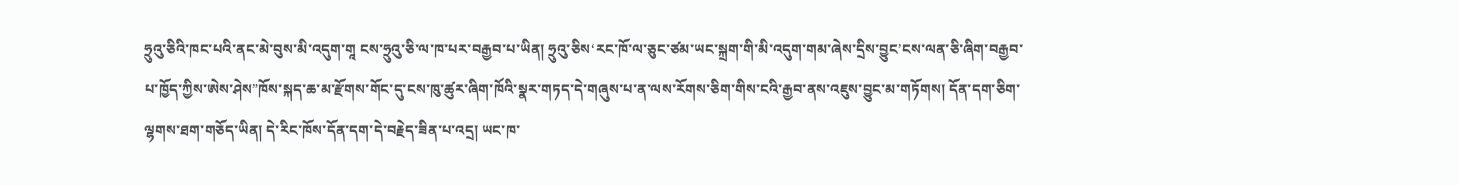ཧྲུའུ་ཅིའི་ཁང་པའི་ནང་མེ་བུས་མི་འདུག་གཱ ངས་ཧྲུའུ་ཅི་ལ་ཁ་པར་བརྒྱབ་པ་ཡིན། ཧྲུའུ་ཅིས‘རང་ཁོ་ལ་ཅུང་ཙམ་ཡང་སྐྲག་གི་མི་འདུག་གམ་ཞེས་དྲིས་བྱུང’ངས་ལན་ཅི་ཞིག་བརྒྱབ་པ་ཁྱོད་ཀྱིས་ཨེས་ཤེས”ཁོས་སྐད་ཆ་མ་རྫོགས་གོང་དུ་ངས་ཁུ་ཚུར་ཞིག་ཁོའི་སྣར་གཏད་དེ་གཞུས་པ་ན་ལས་རོགས་ཅིག་གིས་ངའི་རྒྱབ་ནས་འཇུས་བྱུང་མ་གཏོགས། དོན་དག་ཅིག་ལྷགས་ཐག་གཅོད་ཡིན། དེ་རིང་ཁོས་དོན་དག་དེ་བརྗེད་ཟིན་པ་འདྲ། ཡང་ཁ་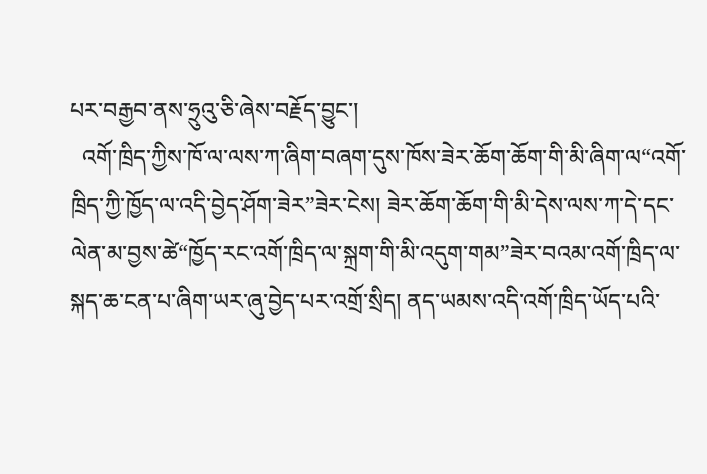པར་བརྒྱབ་ནས་ཧྲུའུ་ཅི་ཞེས་བརྗོད་བྱུང་།
  འགོ་ཁྲིད་ཀྱིས་ཁོ་ལ་ལས་ཀ་ཞིག་བཞག་དུས་ཁོས་ཟེར་ཆོག་ཆོག་གི་མི་ཞིག་ལ“འགོ་ཁྲིད་ཀྱི་ཁྱོད་ལ་འདི་བྱེད་ཤོག་ཟེར”ཟེར་ངེས། ཟེར་ཆོག་ཆོག་གི་མི་དེས་ལས་ཀ་དེ་དང་ལེན་མ་བྱས་ཚེ“ཁྱོད་རང་འགོ་ཁྲིད་ལ་སྐྲག་གི་མི་འདུག་གམ”ཟེར་བའམ་འགོ་ཁྲིད་ལ་སྐད་ཆ་ངན་པ་ཞིག་ཡར་ཞུ་བྱེད་པར་འགྲོ་སྲིད། ནད་ཡམས་འདི་འགོ་ཁྲིད་ཡོད་པའི་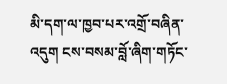མི་དག་ལ་ཁྱབ་པར་འགྲོ་བཞིན་འདུག ངས་བསམ་བློ་ཞིག་གཏོང་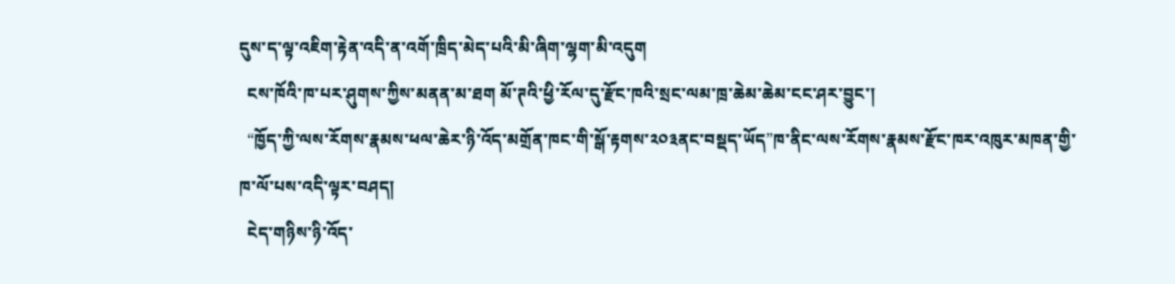དུས་ད་ལྟ་འཇིག་རྟེན་འདི་ན་འགོ་ཁྲིད་མེད་པའི་མི་ཞིག་ལྷག་མི་འདུག
  ངས་ཁོའི་ཁ་པར་ཤུགས་ཀྱིས་མནན་མ་ཐག མོ་ཊའི་ཕྱི་རོལ་དུ་རྫོང་ཁའི་སྲང་ལམ་ཁྲ་ཆེམ་ཆེམ་ངང་ཤར་བྱུང་།
  “ཁྱོད་ཀྱི་ལས་རོགས་རྣམས་ཕལ་ཆེར་ཉི་འོད་མགྲོན་ཁང་གི་སྒོ་རྟགས་༢༠༣ནང་བསྡད་ཡོད”ཁ་ནིང་ལས་རོགས་རྣམས་རྫོང་ཁར་འཁུར་མཁན་གྱི་ཁ་ལོ་པས་འདི་ལྟར་བཤད།
  ངེད་གཉིས་ཉི་འོད་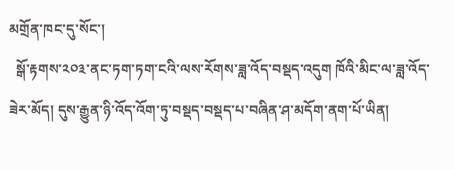མགྲོན་ཁང་དུ་སོང་།
  སྒོ་རྟགས་༢༠༣་ནང་ཏག་ཏག་ངའི་ལས་རོགས་ཟླ་འོད་བསྡད་འདུག ཁོའི་མིང་ལ་ཟླ་འོད་ཟེར་མོད། དུས་རྒྱུན་ཉི་འོད་འོག་ཏུ་བསྡད་བསྡད་པ་བཞིན་ཤ་མདོག་ནག་པོ་ཡིན།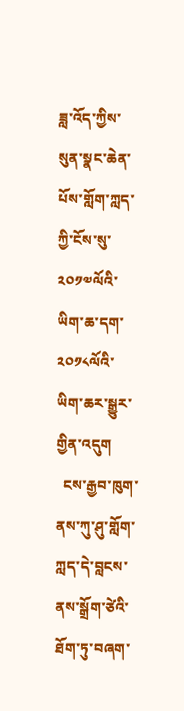ཟླ་འོད་ཀྱིས་སུན་སྣང་ཆེན་པོས་གློག་ཀླད་ཀྱི་ངོས་སུ་༢༠༡༧ལོའི་ཡིག་ཆ་དག་༢༠༡༨ལོའི་ཡིག་ཆར་སྒྱུར་གྱིན་འདུག
  ངས་རྒྱབ་ཁུག་ནས་ཀུ་ཤུ་གློག་ཀླད་དེ་བླངས་ནས་སྒྲོག་ཙེའི་ཐོག་ཏུ་བཞག་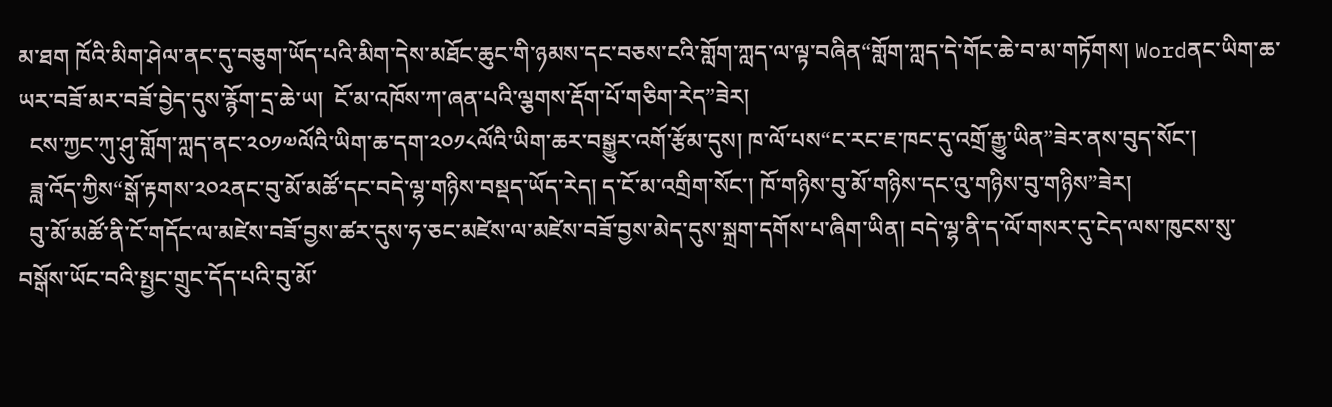མ་ཐག ཁོའི་མིག་ཤེལ་ནང་དུ་བཅུག་ཡོད་པའི་མིག་དེས་མཐོང་ཆུང་གི་ཉམས་དང་བཅས་ངའི་གློག་ཀླད་ལ་ལྟ་བཞིན“གློག་ཀླད་དེ་གོང་ཆེ་བ་མ་གཏོགས། Wordནང་ཡིག་ཆ་ཡར་བཟོ་མར་བཟོ་བྱེད་དུས་རྙོག་དྲ་ཆེ་ཡ།  ངོ་མ་འཁོས་ཀ་ཞན་པའི་ལྕགས་རྡོག་པོ་གཅིག་རེད”ཟེར།
  ངས་ཀྱང་ཀུ་ཤུ་གློག་ཀླད་ནང་༢༠༡༧ལོའི་ཡིག་ཆ་དག་༢༠༡༨ལོའི་ཡིག་ཆར་བསྒྱུར་འགོ་རྩོམ་དུས། ཁ་ལོ་པས“ང་རང་ཇ་ཁང་དུ་འགྲོ་རྒྱུ་ཡིན”ཟེར་ནས་བུད་སོང་།
  ཟླ་འོད་ཀྱིས“སྒོ་རྟགས་༢༠༢ནང་བུ་མོ་མཚོ་དང་བདེ་ལྷ་གཉིས་བསྡད་ཡོད་རེད། ད་ངོ་མ་འགྲིག་སོང་། ཁོ་གཉིས་བུ་མོ་གཉིས་དང་འུ་གཉིས་བུ་གཉིས”ཟེར།
  བུ་མོ་མཚོ་ནི་ངོ་གདོང་ལ་མཛེས་བཟོ་བྱས་ཚར་དུས་ཧ་ཅང་མཛེས་ལ་མཛེས་བཟོ་བྱས་མེད་དུས་སྐྲག་དགོས་པ་ཞིག་ཡིན། བདེ་ལྷ་ནི་ད་ལོ་གསར་དུ་ངེད་ལས་ཁུངས་སུ་བསྒོས་ཡོང་བའི་སྤྱང་གྲུང་དོད་པའི་བུ་མོ་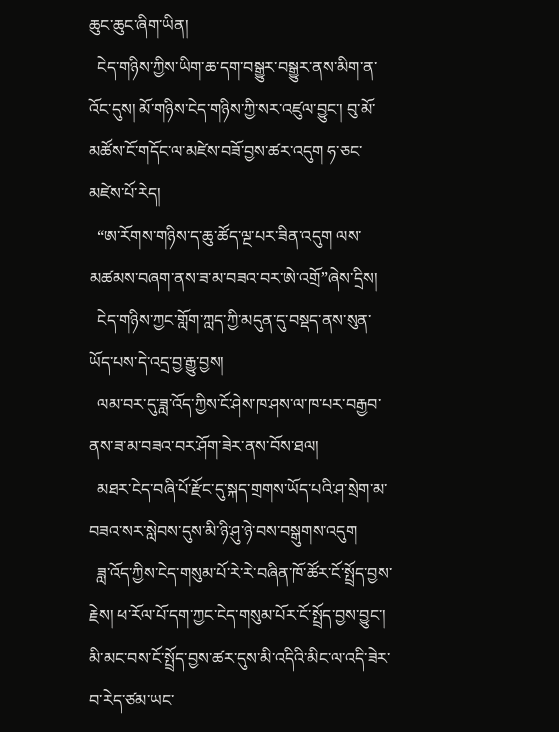ཆུང་ཆུང་ཞིག་ཡིན།
  ངེད་གཉིས་ཀྱིས་ཡིག་ཆ་དག་བསྒྱུར་བསྒྱུར་ནས་མིག་ན་འོང་དུས། མོ་གཉིས་ངེད་གཉིས་ཀྱི་སར་འཛུལ་བྱུང་། བུ་མོ་མཚོས་ངོ་གདོང་ལ་མཛེས་བཟོ་བྱས་ཚར་འདུག ཧ་ཅང་མཛེས་པོ་རེད།
  “ཨ་རོགས་གཉིས་ད་ཆུ་ཚོད་ལྔ་པར་ཟིན་འདུག ལས་མཚམས་བཞག་ནས་ཟ་མ་བཟའ་བར་ཨེ་འགྲོ”ཞེས་དྲིས།
  ངེད་གཉིས་ཀྱང་གློག་ཀླད་ཀྱི་མདུན་དུ་བསྡད་ནས་སུན་ཡོད་པས་དེ་འདྲ་བྱ་རྒྱུ་བྱས།
  ལམ་བར་དུ་ཟླ་འོད་ཀྱིས་ངོ་ཤེས་ཁ་ཤས་ལ་ཁ་པར་བརྒྱབ་ནས་ཟ་མ་བཟའ་བར་ཤོག་ཟེར་ནས་བོས་ཐལ།
  མཐར་ངེད་བཞི་པོ་རྫོང་དུ་སྐད་གྲགས་ཡོད་པའི་ཤ་སྲེག་མ་བཟའ་སར་སླེབས་དུས་མི་ཉི་ཤུ་ཉེ་བས་བསྒུགས་འདུག
  ཟླ་འོད་ཀྱིས་ངེད་གསུམ་པོ་རེ་རེ་བཞིན་ཁོ་ཚོར་ངོ་སྤྲོད་བྱས་རྗེས། ཕ་རོལ་པོ་དག་ཀྱང་ངེད་གསུམ་པོར་ངོ་སྤྲོད་བྱས་བྱུང་། མི་མང་བས་ངོ་སྤྲོད་བྱས་ཚར་དུས་མི་འདིའི་མིང་ལ་འདི་ཟེར་བ་རེད་ཙམ་ཡང་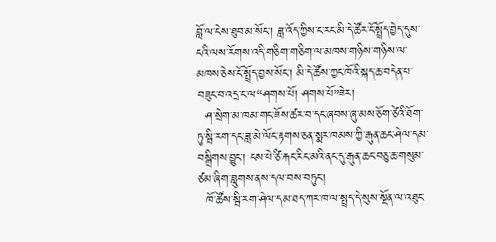བློ་ལ་ངེས་ཐུབ་མ་སོང་། ཟླ་འོད་ཀྱིས་ང་རང་མི་དེ་ཚོར་ངོ་སྤྲོད་བྱེད་དུས་ངའི་ལས་རོགས་འདི་གཅིག་གཅིག་ལ་མཁས་གཉིས་གཉིས་ལ་མཁས་ཅེས་ངོ་སྤྲོད་བྱས་སོང་། མི་དེ་ཚོས་ཀྱང་ཁོའི་སྐད་ཆ་བདེན་པ་བཟུང་བ་འདྲ་ང་ལ“ཤགས་པོ། ཤགས་པོ”ཟེར།
  ཤ་སྲེག་མ་ཁམ་གང་ཟོས་ཚར་བ་དང་ཞབས་ཞུ་མས་ཅོག་ཙེའི་ཐོག་ཏུ་སྦི་རག་དང་ཟླ་མེ་ལོང་རྟགས་ཅན་སྨར་ཁམས་ཀྱི་རྒུན་ཆང་ཤེལ་དམ་བསྒྲིགས་བྱུང་། ངས་པེ་ཙི་རྐང་རིང་མའི་ནང་དུ་རྒུན་ཆང་བཅུ་ཆ་གསུམ་ཙམ་ཞིག་བླུགས་ནས་དལ་བས་བཏུང་།
  ཁོ་ཚོས་སྦི་རག་ཤེལ་དམ་ཐད་ཀར་ཁ་ལ་སྤྲད་དེ་སུས་སྔོན་ལ་འཐུང་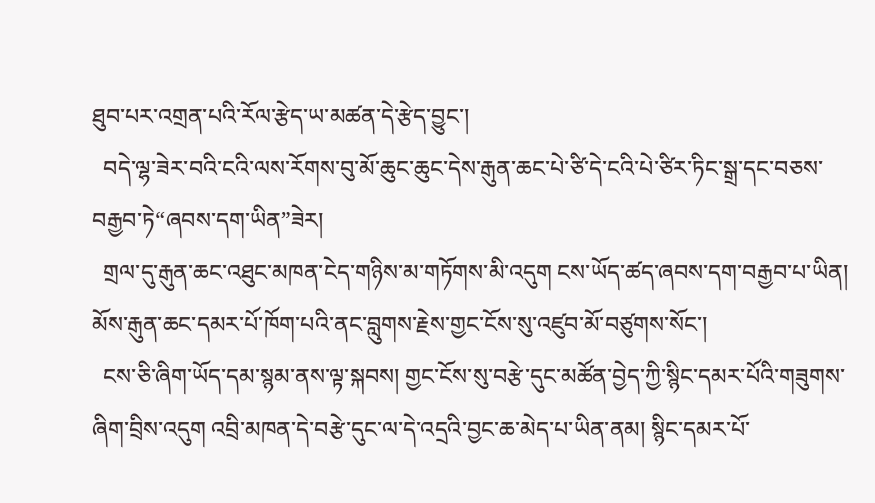ཐུབ་པར་འགྲན་པའི་རོལ་རྩེད་ཡ་མཚན་དེ་རྩེད་བྱུང་།
  བདེ་ལྷ་ཟེར་བའི་ངའི་ལས་རོགས་བུ་མོ་ཆུང་ཆུང་དེས་རྒུན་ཆང་པེ་ཙི་དེ་ངའི་པེ་ཙིར་ཏིང་སྒྲ་དང་བཅས་བརྒྱབ་ཏེ“ཞབས་དག་ཡིན”ཟེར།
  གྲལ་དུ་རྒུན་ཆང་འཐུང་མཁན་ངེད་གཉིས་མ་གཏོགས་མི་འདུག ངས་ཡོད་ཚད་ཞབས་དག་བརྒྱབ་པ་ཡིན། མོས་རྒུན་ཆང་དམར་པོ་ཁོག་པའི་ནང་བླུགས་རྗེས་གྱང་ངོས་སུ་འཛུབ་མོ་བཙུགས་སོང་།
  ངས་ཅི་ཞིག་ཡོད་དམ་སྙམ་ནས་ལྟ་སྐབས། གྱང་ངོས་སུ་བརྩེ་དུང་མཚོན་བྱེད་ཀྱི་སྙིང་དམར་པོའི་གཟུགས་ཞིག་བྲིས་འདུག འབྲི་མཁན་དེ་བརྩེ་དུང་ལ་དེ་འདྲའི་བྱང་ཆ་མེད་པ་ཡིན་ནམ། སྙིང་དམར་པོ་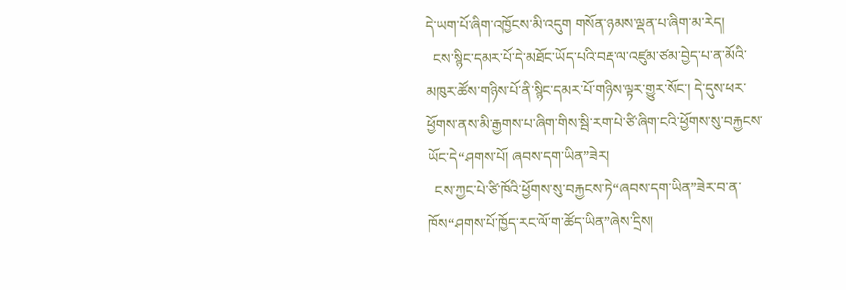དེ་ཡག་པོ་ཞིག་འཁྱོངས་མི་འདུག གསོན་ཉམས་ལྡན་པ་ཞིག་མ་རེད།
  ངས་སྙིང་དམར་པོ་དེ་མཐོང་ཡོད་པའི་བརྡ་ལ་འཛུམ་ཙམ་བྱེད་པ་ན་མོའི་མཁུར་ཚོས་གཉིས་པོ་ནི་སྙིང་དམར་པོ་གཉིས་ལྟར་གྱུར་སོང་། དེ་དུས་ཕར་ཕྱོགས་ནས་མི་རྒྱགས་པ་ཞིག་གིས་སྦི་རག་པེ་ཙི་ཞིག་ངའི་ཕྱོགས་སུ་བརྐྱངས་ཡོང་དེ“ཤགས་པོ། ཞབས་དག་ཡིན”ཟེར།
  ངས་ཀྱང་པེ་ཙི་ཁོའི་ཕྱོགས་སུ་བརྐྱངས་ཏེ“ཞབས་དག་ཡིན”ཟེར་བ་ན་ཁོས“ཤགས་པོ་ཁྱོད་རང་ལོ་ག་ཚོད་ཡིན”ཞེས་དྲིས།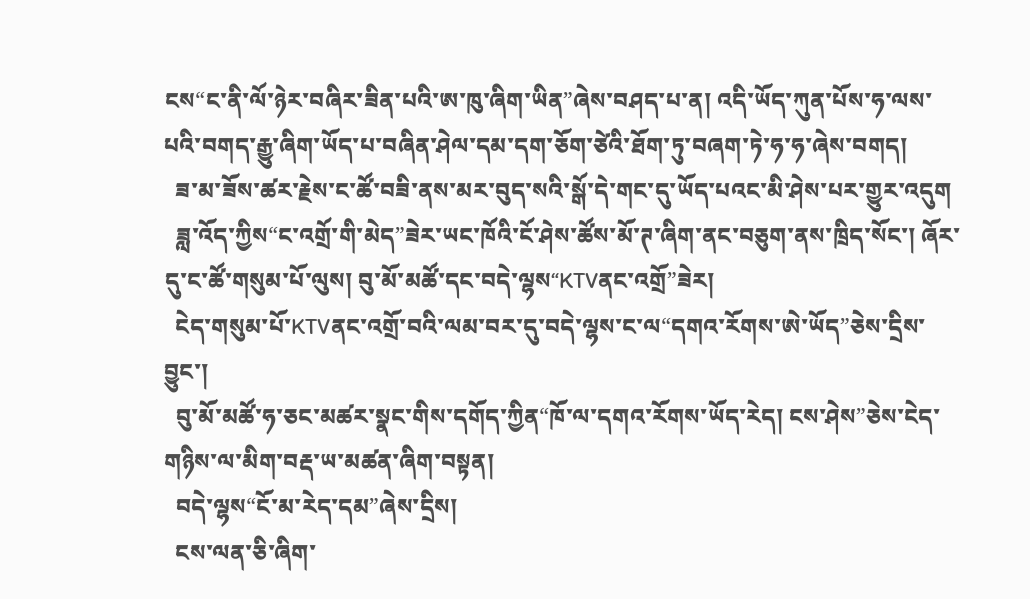ངས“ང་ནི་ལོ་ཉེར་བཞིར་ཟིན་པའི་ཨ་ཁུ་ཞིག་ཡིན”ཞེས་བཤད་པ་ན། འདི་ཡོད་ཀུན་པོས་ཧ་ལས་པའི་བགད་རྒྱུ་ཞིག་ཡོད་པ་བཞིན་ཤེལ་དམ་དག་ཅོག་ཙེའི་ཐོག་ཏུ་བཞག་ཏེ་ཧ་ཧ་ཞེས་བགད།
  ཟ་མ་ཟོས་ཚར་རྗེས་ང་ཚོ་བཟི་ནས་མར་བུད་སའི་སྒོ་དེ་གང་དུ་ཡོད་པའང་མི་ཤེས་པར་གྱུར་འདུག
  ཟླ་འོད་ཀྱིས“ང་འགྲོ་གི་མེད”ཟེར་ཡང་ཁོའི་ངོ་ཤེས་ཚོས་མོ་ཊ་ཞིག་ནང་བཅུག་ནས་ཁྲིད་སོང་། ཞོར་དུ་ང་ཚོ་གསུམ་པོ་ལུས། བུ་མོ་མཚོ་དང་བདེ་ལྷས“KTVནང་འགྲོ”ཟེར།
  ངེད་གསུམ་པོ་KTVནང་འགྲོ་བའི་ལམ་བར་དུ་བདེ་ལྷས་ང་ལ“དགའ་རོགས་ཨེ་ཡོད”ཅེས་དྲིས་བྱུང་།
  བུ་མོ་མཚོ་ཧ་ཅང་མཚར་སྣང་གིས་དགོད་ཀྱིན“ཁོ་ལ་དགའ་རོགས་ཡོད་རེད། ངས་ཤེས”ཅེས་ངེད་གཉིས་ལ་མིག་བརྡ་ཡ་མཚན་ཞིག་བསྟན།
  བདེ་ལྷས“ངོ་མ་རེད་དམ”ཞེས་དྲིས།
  ངས་ལན་ཅི་ཞིག་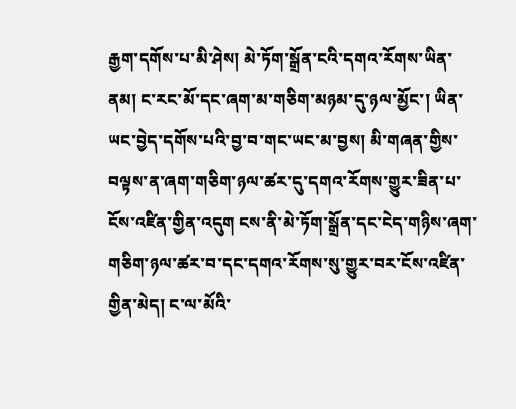རྒྱག་དགོས་པ་མི་ཤེས། མེ་ཏོག་སྒྲོན་ངའི་དགའ་རོགས་ཡིན་ནམ། ང་རང་མོ་དང་ཞག་མ་གཅིག་མཉམ་དུ་ཉལ་མྱོང་། ཡིན་ཡང་བྱེད་དགོས་པའི་བྱ་བ་གང་ཡང་མ་བྱས། མི་གཞན་གྱིས་བལྟས་ན་ཞག་གཅིག་ཉལ་ཚར་དུ་དགའ་རོགས་གྱུར་ཟིན་པ་ངོས་འཛིན་གྱིན་འདུག ངས་ནི་མེ་ཏོག་སྒྲོན་དང་ངེད་གཉིས་ཞག་གཅིག་ཉལ་ཚར་བ་དང་དགའ་རོགས་སུ་གྱུར་བར་ངོས་འཛིན་གྱིན་མེད། ང་ལ་མོའི་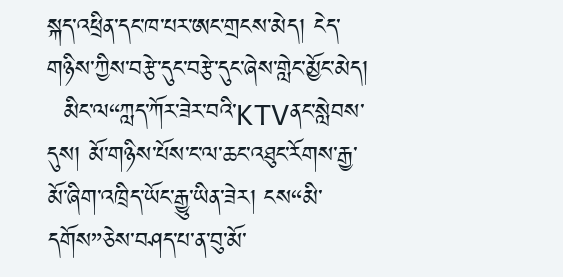སྐད་འཕྲིན་དང་ཁ་པར་ཨང་གྲངས་མེད། ངེད་གཉིས་ཀྱིས་བརྩེ་དུང་བརྩེ་དུང་ཞེས་གླེང་མྱོང་མེད།
  མིང་ལ“ཀླད་ཀོར་ཟེར་བའི་KTVནང་སླེབས་དུས། མོ་གཉིས་པོས་ང་ལ་ཆང་འཐུང་རོགས་རྒྱ་མོ་ཞིག་འཁྲིད་ཡོང་རྒྱུ་ཡིན་ཟེར། ངས“མི་དགོས”ཅེས་བཤད་པ་ན་བུ་མོ་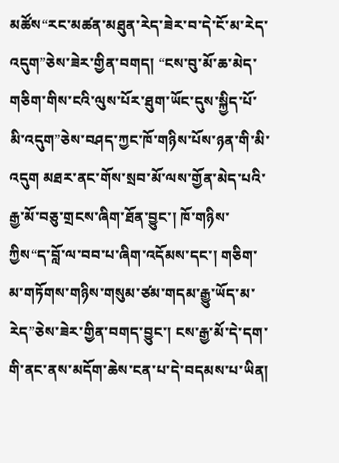མཚོས“རང་མཚན་མཐུན་རེད་ཟེར་བ་དེ་ངོ་མ་རེད་འདུག”ཅེས་ཟེར་གྱིན་བགད། “ངས་བུ་མོ་ཆ་མེད་གཅིག་གིས་ངའི་ལུས་པོར་ཐུག་ཡོང་དུས་སྐྱིད་པོ་མི་འདུག”ཅེས་བཤད་ཀྱང་ཁོ་གཉིས་པོས་ཉན་གི་མི་འདུག མཐར་ནང་གོས་སྲབ་མོ་ལས་གྱོན་མེད་པའི་རྒྱ་མོ་བཅུ་གྲངས་ཞིག་ཐོན་བྱུང་། ཁོ་གཉིས་ཀྱིས“ད་བློ་ལ་བབ་པ་ཞིག་འདོམས་དང་། གཅིག་མ་གཏོགས་གཉིས་གསུམ་ཙམ་གདམ་རྒྱུ་ཡོད་མ་རེད”ཅེས་ཟེར་གྱིན་བགད་བྱུང་། ངས་རྒྱ་མོ་དེ་དག་གི་ནང་ནས་མདོག་ཆེས་ངན་པ་དེ་བདམས་པ་ཡིན།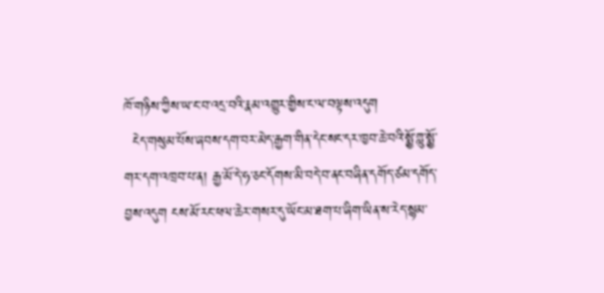ཁོ་གཉིས་ཀྱིས་ཡ་ང་བ་འདྲ་བའི་རྣམ་འགྱུར་གྱིས་ང་ལ་བལྟས་འདུག
  ངེད་གསུམ་པོས་ཞབས་དག་བར་མེད་རྒྱག་གིན་དེང་སང་དར་ཁྱབ་ཆེ་བའི་སྨྱོ་གླུ་སྨྱོ་གར་དག་འཁྲབ་པ་ན། རྒྱ་མོ་དེ་ཧ་ཅང་དོགས་མི་བདེ་བ་ནང་བཞིན་དགོད་ཙམ་དགོད་བྱས་འདུག ངས་མོ་རང་ཕལ་ཆེར་གསར་དུ་ཡོང་མ་ཐག་པ་ཞིག་ཡིན་ས་རེད་སྙམ་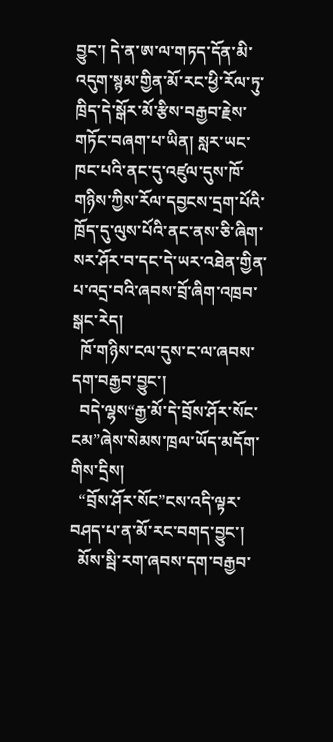བྱུང་། དེ་ན་ཨ་ལ་གཏད་དོན་མི་འདུག་སྙམ་གྱིན་མོ་རང་ཕྱི་རོལ་ཏུ་ཁྲིད་དེ་སྒོར་མོ་རྩིས་བརྒྱབ་རྗེས་གཏོང་བཞག་པ་ཡིན། སླར་ཡང་ཁང་པའི་ནང་དུ་འཛུལ་དུས་ཁོ་གཉིས་ཀྱིས་རོལ་དབྱངས་དྲག་པོའི་ཁྲོད་དུ་ལུས་པོའི་ནང་ནས་ཅི་ཞིག་སར་ཤོར་བ་དང་དེ་ཡར་འཐེན་གྱིན་པ་འདྲ་བའི་ཞབས་བྲོ་ཞིག་འཁྲབ་སྒང་རེད།
  ཁོ་གཉིས་ངལ་དུས་ང་ལ་ཞབས་དག་བརྒྱབ་བྱུང་།
  བདེ་ལྷས“རྒྱ་མོ་དེ་བྲོས་ཤོར་སོང་ངམ”ཞེས་སེམས་ཁྲལ་ཡོད་མདོག་གིས་དྲིས།
  “བྲོས་ཤོར་སོང”ངས་འདི་ལྟར་བཤད་པ་ན་མོ་རང་བགད་བྱུང་།
  མོས་སྦི་རག་ཞབས་དག་བརྒྱབ་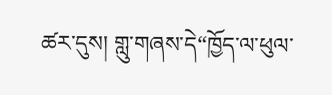ཚར་དུས། གླུ་གཞས་དེ“ཁྱོད་ལ་ཕུལ་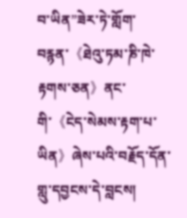བ་ཡིན”ཟེར་ཏེ་གློག་བརྙན་《ཐེའུ་ཏམ་ཎི་ཁེ་རྟགས་ཅན》ནང་གི་《ངེད་སེམས་རྟག་པ་ཡིན》ཞེས་པའི་བརྗོད་དོན་གླུ་དབྱངས་དེ་བླངས།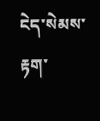ངེད་སེམས་རྟག་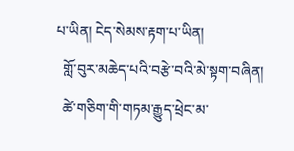པ་ཡིན། ངེད་སེམས་རྟག་པ་ཡིན།
  གློ་བུར་མཆེད་པའི་བརྩེ་བའི་མེ་སྟག་བཞིན།
  ཚེ་གཅིག་གི་གཏམ་རྒྱུད་ཕྲེང་མ་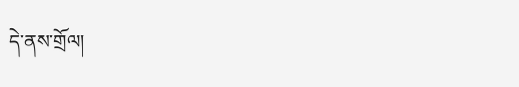དེ་ནས་གྲོལ།